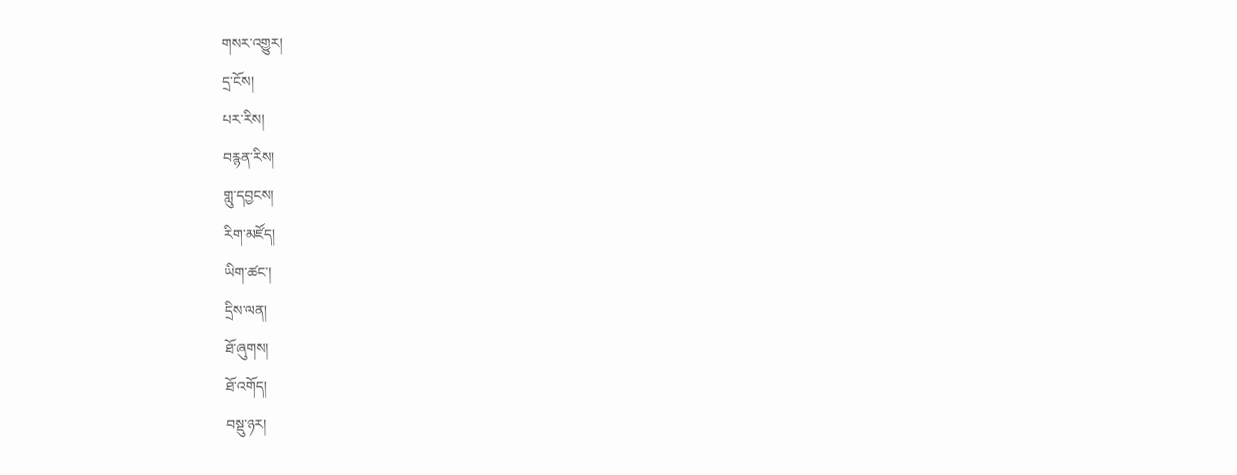གསར་འགྱུར།
དྲ་ངོས།
པར་རིས།
བརྙན་རིས།
གླུ་དབྱངས།
རིག་མཛོད།
ཡིག་ཚང་།
དྲིས་ལན།
ཐོ་ཞུགས།
ཐོ་འགོད།
བསྡུ་ཉར།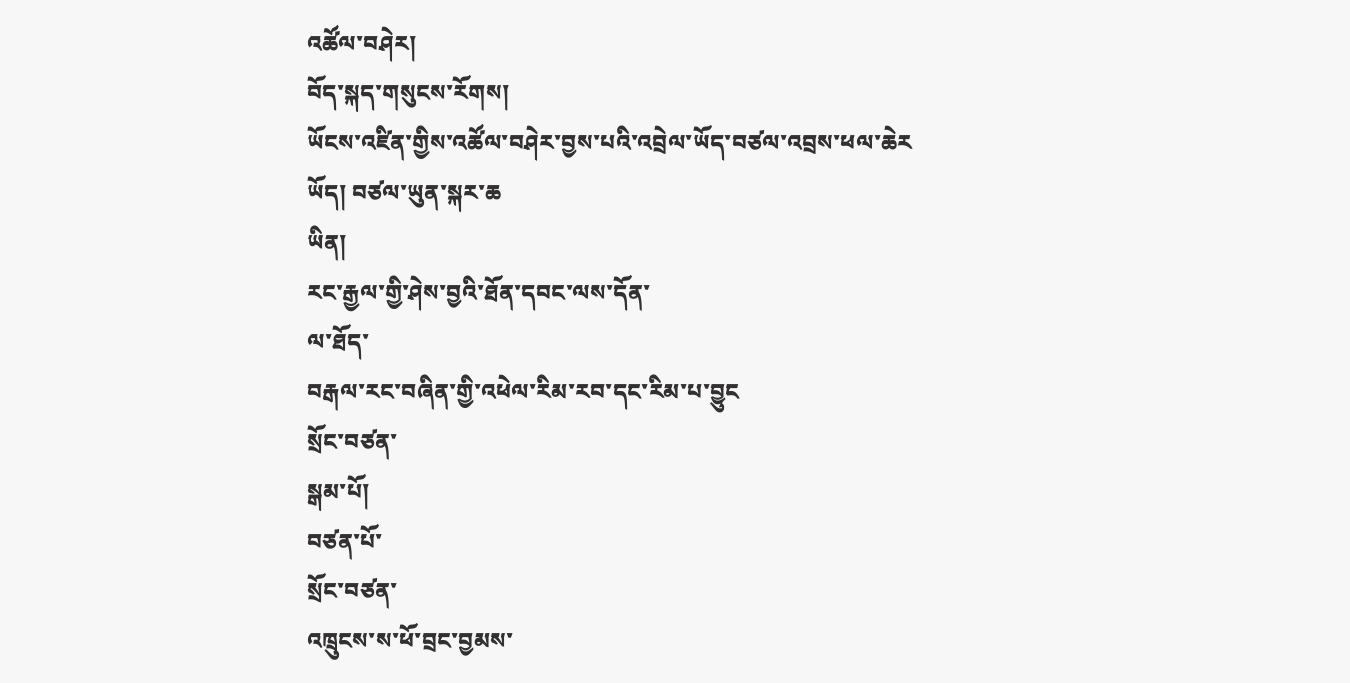འཚོལ་བཤེར།
བོད་སྐད་གསུངས་རོགས།
ཡོངས་འཛིན་གྱིས་འཚོལ་བཤེར་བྱས་པའི་འབྲེལ་ཡོད་བཙལ་འབྲས་ཕལ་ཆེར
ཡོད། བཙལ་ཡུན་སྐར་ཆ
ཡིན།
རང་རྒྱལ་གྱི་ཤེས་བྱའི་ཐོན་དབང་ལས་དོན་
ལ་ཐོད་
བརྒལ་རང་བཞིན་གྱི་འཕེལ་རིམ་རབ་དང་རིམ་པ་བྱུང
སྲོང་བཙན་
སྒམ་པོ།
བཙན་པོ་
སྲོང་བཙན་
འཁྲུངས་ས་ཕོ་བྲང་བྱམས་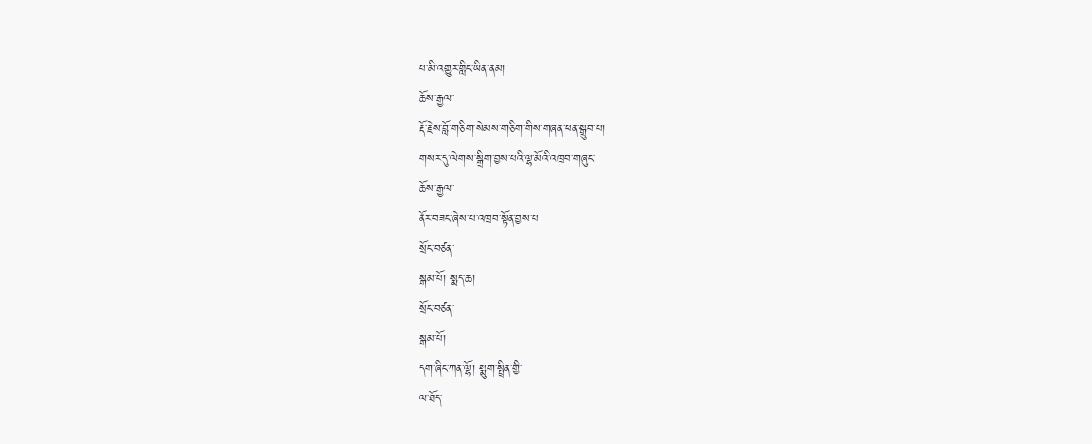པ་མི་འགྱུར་གླིང་ཡིན་ནམ།
ཆོས་རྒྱལ་
རྡོ་རྗེས་བློ་གཅིག་སེམས་གཅིག་གིས་གཞན་ཕན་སྒྲུབ་པ།
གསར་དུ་ལེགས་སྒྲིག་བྱས་པའི་ལྷ་མོའི་འཁྲབ་གཞུང་
ཆོས་རྒྱལ་
ནོར་བཟང་ཞེས་པ་འཁྲབ་སྟོན་བྱས་པ
སྲོང་བཙན་
སྒམ་པོ། སྨད་ཆ།
སྲོང་བཙན་
སྒམ་པོ།
དག་ཞིང་ཀན་ལྷོ། སྨུག་སྤྲིན་གྱི་
ལ་ཐོད་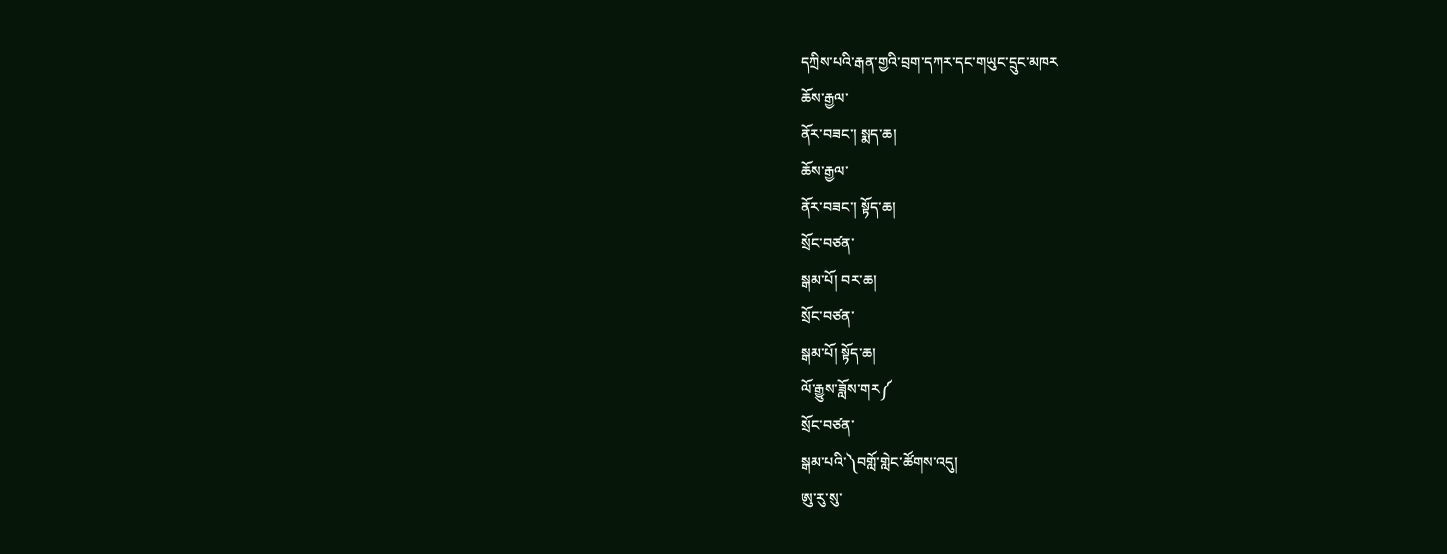དཀྲིས་པའི་རྒན་གྱའི་བྲག་དཀར་དང་གཡུང་དྲུང་མཁར
ཆོས་རྒྱལ་
ནོར་བཟང་། སྨད་ཆ།
ཆོས་རྒྱལ་
ནོར་བཟང་། སྟོད་ཆ།
སྲོང་བཙན་
སྒམ་པོ། བར་ཆ།
སྲོང་བཙན་
སྒམ་པོ། སྟོད་ཆ།
ལོ་རྒྱུས་ཟློས་གར༼
སྲོང་བཙན་
སྒམ་པའི་༽བགློ་གླེང་ཚོགས་འདུ།
ཨུ་རུ་སུ་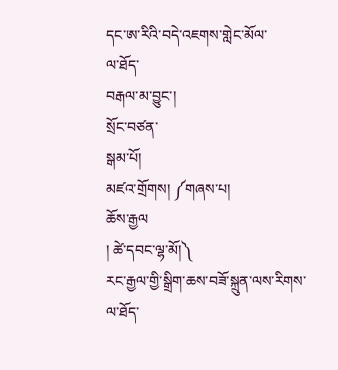དང་ཨ་རིའི་བདེ་འཇགས་གླེང་མོལ་
ལ་ཐོད་
བརྒལ་མ་བྱུང་།
སྲོང་བཙན་
སྒམ་པོ།
མཛའ་གྲོགས། ༼གཞས་པ།
ཆོས་རྒྱལ
། ཚེ་དབང་ལྷ་མོ།༽
རང་རྒྱལ་གྱི་སྒྲིག་ཆས་བཟོ་སྐྲུན་ལས་རིགས་
ལ་ཐོད་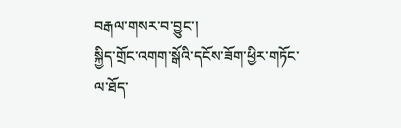བརྒལ་གསར་བ་བྱུང་།
སྐྱིད་གྲོང་འགག་སྒོའི་དངོས་ཟོག་ཕྱིར་གཏོང་
ལ་ཐོད་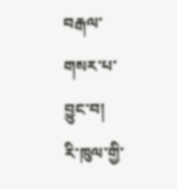བརྒལ་གསར་པ་བྱུང་བ།
རི་ཁུལ་གྱི་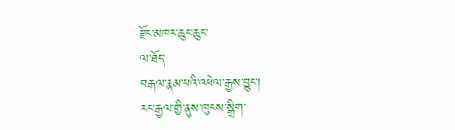རྫོང་མཁར་ཆུང་ཆུང་
ལ་ཐོད་
བརྒལ་རྣམ་པའི་འཕེལ་རྒྱས་བྱུང་།
རང་རྒྱལ་གྱི་ནུས་ཁུངས་སྒྲིག་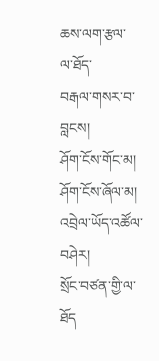ཆས་ལག་རྩལ་
ལ་ཐོད་
བརྒལ་གསར་བ་བླངས།
ཤོག་ངོས་གོང་མ།
ཤོག་ངོས་ཞོལ་མ།
འབྲེལ་ཡོད་འཚོལ་བཤེར།
སྲོང་བཙན་གྱི་ལ་ཐོད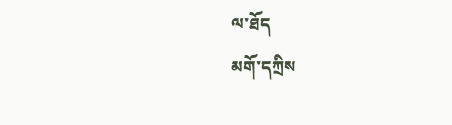ལ་ཐོད
མགོ་དཀྲིས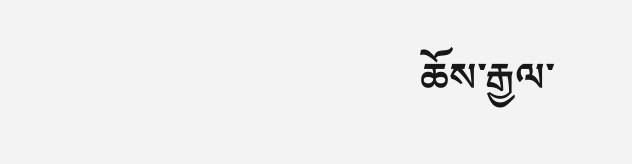ཆོས་རྒྱལ་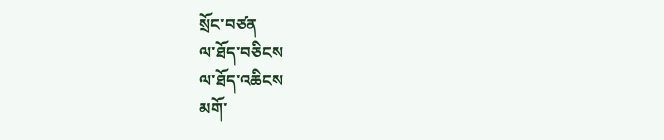སྲོང་བཙན
ལ་ཐོད་བཅིངས
ལ་ཐོད་འཆིངས
མགོ་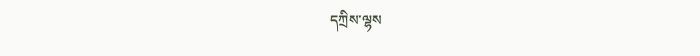དཀྲིས་ལྷས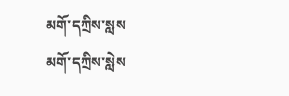མགོ་དཀྲིས་སླས
མགོ་དཀྲིས་སླེས